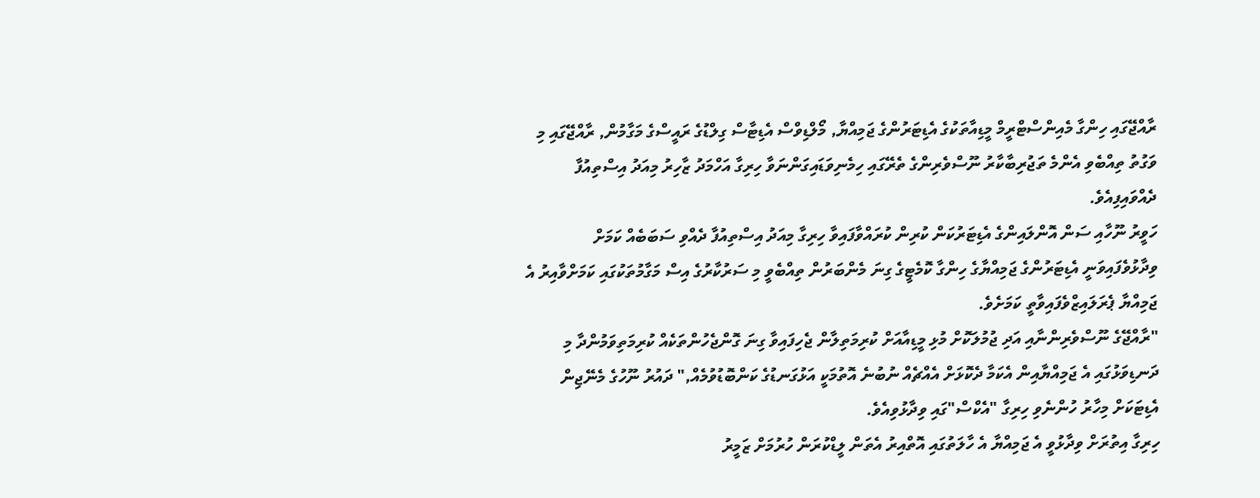ރާއްޖޭގައި ހިންގާ މެއިންސްޓްރީމް މީޑިއާތަކުގެ އެޑިޓަރުންގެ ޖަމިއްޔާ, މޯލްޑިވްސް އެޑިޓާސް ގިލްޑުގެ ރައީސްގެ މަގާމުން, ރާއްޖޭގައި މި ވަގުތު ތިއްބެވި އެންމެ ތަޖުރިބާކާރު ނޫސްވެރިންގެ ތެރޭގައި ހިމެނިވަޑައިގަންނަވާ ހިރިގާ އަހްމަދު ޒާހިރު މިއަދު އިސްތިއުފާ ދެއްވައިފިއެވެ.
ހަވީރު ނޫހާއި ސަން އޮންލައިންގެ އެޑިޓަރުކަން ކުރިން ކުރައްވާފައިވާ ހިރިގާ މިއަދު އިސްތިއުފާ ދެއްވި ސަބަބެއް ކަމަށް ވިދާޅުވެފައިވަނީ އެޑިޓަރުންގެ ޖަމިއްޔާގެ ހިންގާ ކޮމެޓީގެ ގިނަ މެންބަރުން ތިއްބެވީ މި ސަރުކާރުގެ އިސް މަގާމުތަކުގައި ކަމަށްވާއިރު އެ ޖަމިއްޔާ ޕެރަލައިޒްވެފައިވާތީ ކަމަށެވެ.
"ރާއްޖޭގެ ނޫސްވެރިންނާއި އަދި ޖުމުލަކޮށް މުޅި މީޑިއާއަށް ކުރިމަތިލާން ޖެހިފައިވާ ގިނަ ގޮންޖެހުންތަކެއް ކުރިމަތިވަމުންދާ މި ދަނޑިވަޅުގައި އެ ޖަމިއްޔާއިން އެކަމާ ދެކޮޅަށް އެއްޗެއް ނުބުނެ އޮތުމަކީ އަޅުގަނޑުގެ ކަންބޮޑުވުމެއް," ދައުރު ނޫހުގެ މެނޭޖިން އެޑިޓަކަށް މިހާރު ހުންނެވި ހިރިގާ "އެކްސް"ގައި ވިދާޅުވިއެވެ.
ހިރިގާ އިތުރަށް ވިދާޅުވީ އެ ޖަމިއްޔާ އެ ހާލަތުގައި އޮތްއިރު އެތަން ލީޑްކުރަން ހުރުމަށް ޒަމީރު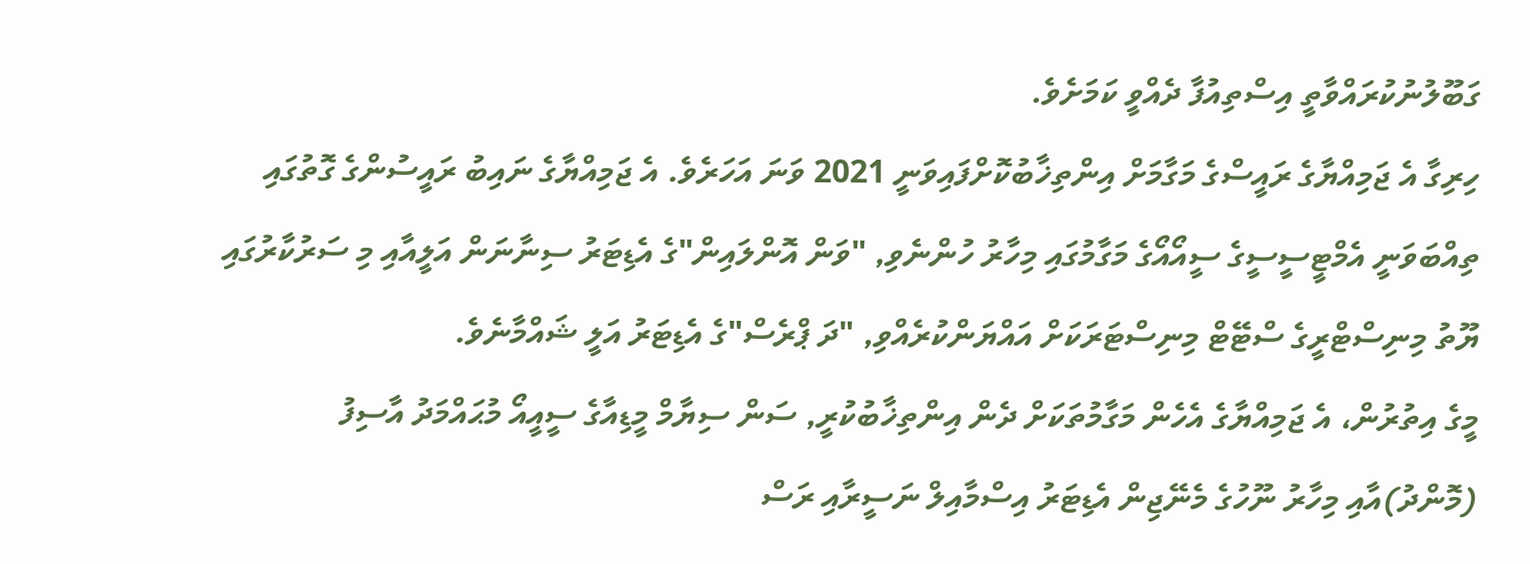ގަބޫލުނުކުރައްވާތީ އިސްތިއުފާ ދެއްވީ ކަމަށެވެ.
ހިރިގާ އެ ޖަމިއްޔާގެ ރައީސްގެ މަގާމަށް އިންތިޚާބުކޮށްފައިވަނީ 2021 ވަނަ އަހަރެވެ. އެ ޖަމިއްޔާގެ ނައިބު ރައީސުންގެ ގޮތުގައި ތިއްބަވަނީ އެމްޓީސީސީގެ ސީއޯއޯގެ މަގާމުގައި މިހާރު ހުންނެވި, "ވަން އޮންލައިން"ގެ އެޑިޓަރު ސިނާނަން އަލީއާއި މި ސަރުކާރުގައި ޔޫތު މިނިސްޓްރީގެ ސްޓޭޓް މިނިސްޓަރަކަށް އައްޔަންކުރެއްވި, "ދަ ޕްރެސް"ގެ އެޑިޓަރު އަލީ ޝައްމާނެވެ.
މީގެ އިތުރުން، އެ ޖަމިއްޔާގެ އެހެން މަގާމުތަކަށް ދެން އިންތިޚާބުކުރީ, ސަން ސިޔާމް މީޑިއާގެ ސީއީއޯ މުޙައްމަދު އާސިފު (މޮންދު)އާއި މިހާރު ނޫހުގެ މެނޭޖިން އެޑިޓަރު އިސްމާއިލް ނަސީރާއި ރަސް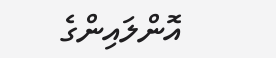އޮންލައިންގެ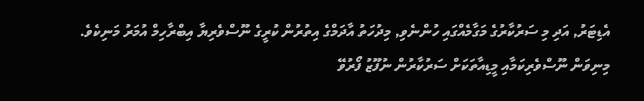އެޑިޓަރު, އަދި މި ސަރުކާރުގެ މަގާމެއްގައި ހުންނެވި, މިދުހަތު އާދަމްގެ އިތުރުން ކުރީގެ ނޫސްވެރިޔާ އިބްރާހިމް އުމަރު މަނިކެވެ.
މިނިވަން ނޫސްވެރިކަމާއި މީޑިއާތަކަށް ސަރުކާރުން ނުފޫޒު ފޯރުވޭ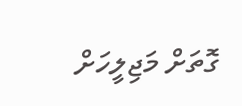ގޮތަށް މަޖިލީހަށް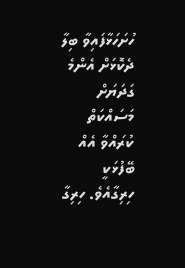ހުށަހަޅާފައިވާ ބިލާ ދެކޮޅަށް އެންމެ ގަދަޔަށް މަސައްކަތް ކުރައްވާ އެއް ބޭފުޅަކީ ހިރިގާއެވެ. ހިރިގާ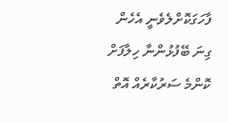ފާހަގަކޮށްލެވެނީ އެހެން ގިނަ ބޭފުޅުންނާ ހިލާފަށް ކޮންމެ ސަރުކާރެއް އޮތް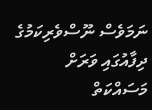ނަމަވެސް ނޫސްވެރިކަމުގެ ދިފާއުގައި ވަރަށް މަސައްކަތް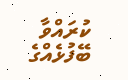ކުރައްވާ ބޭފުޅެއްގެ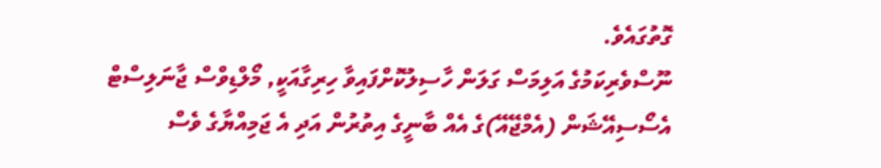ގޮތުގައެވެ.
ނޫސްވެރިކަމުގެ އަލިމަސް ގަލަން ހާސިލުކޮށްފައިވާ ހިރިގާއަކީ, މޯލްޑިވްސް ޖާނަލިސްޓް އެސޯސިއޭޝަން (އެމްޖޭއޭ)ގެ އެއް ބާނީގެ އިތުރުން އަދި އެ ޖަމިއްޔާގެ ވެސް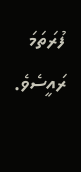ފުރަތަމަ ރައީސެވެ.